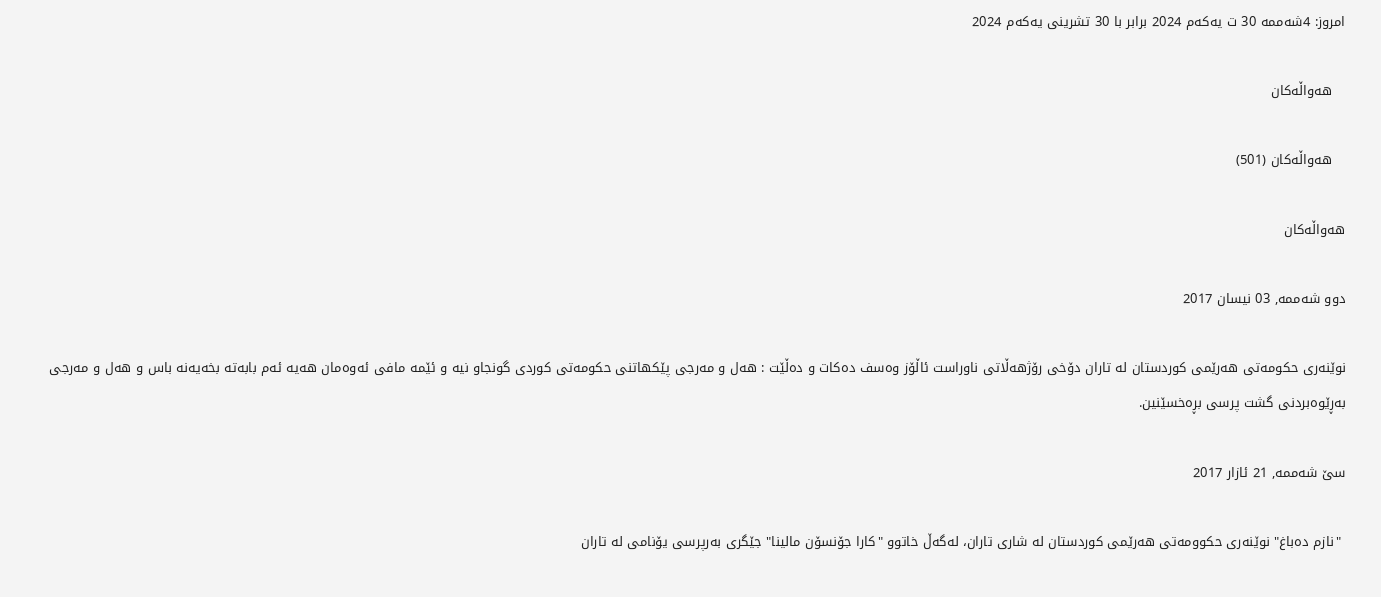امروز: 4شەممە 30 ت یەکەم 2024 برابر با 30 تشرینی یەکەم 2024

   هەواڵەکان

   هەواڵەکان (501)

هەواڵەکان

دوو شەممە, 03 نیسان 2017

نوێنەری حکومەتی هەرێمی کوردستان لە تاران دۆخی رۆژهەڵاتی ناوراست ئاڵۆز وەسف دەکات و دەڵێت : هەل و مەرجی پێکهاتنی حکومەتی کوردی گونجاو نیە و ئێمە مافی ئەوەمان هەیە ئەم بابەتە بخەیەنە باس و هەل و مەرجی بەڕێوەبردنی گشت پرسی بڕەخسێنین.

سێ شەممە, 21 ئازار 2017

 "نازم ده‌باغ" نوێنه‌رى حکوومه‌تى هه‌رێمى کوردستان له‌ شاری تاران، له‌گه‌ڵ خاتوو "کارا جۆنسۆن مالینا" جێگری بەرپرسی یۆنامی لە تاران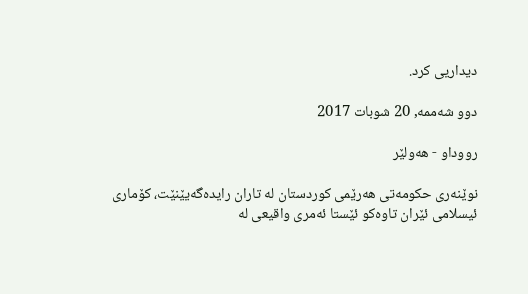دیداریی کرد.

دوو شەممە, 20 شوبات 2017

رووداو - هەولێر

نوێنەری حکومەتی هەرێمی کوردستان لە تاران رایدەگەیێنێت، کۆماری ئیسلامی ئێران تاوەکو ئێستا ئەمری واقیعی لە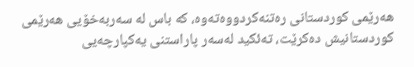هەرێمی کوردستانی رەتنەکردووەتەوە، کە باس لە سەربەخۆیی هەرێمی کوردستانیش دەکرێت، تەئکید لەسەر پاراستنی یەکپارچەیی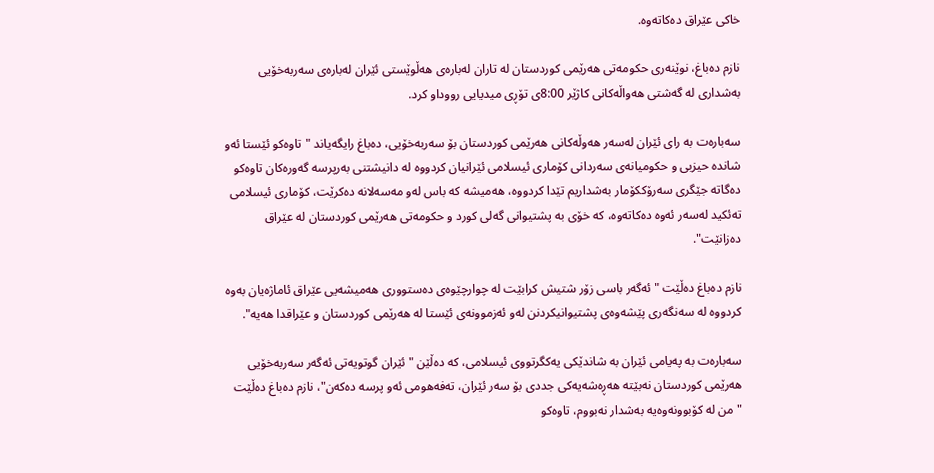خاکی عێراق دەکاتەوە.

نازم دەباغ، نوێنەری حکومەتی هەرێمی کوردستان لە تاران لەبارەی هەڵوێستی ئێران لەبارەی سەربەخۆیی بەشداری لە گەشتی هەواڵەکانی کاژێر 8:00ی تۆڕی میدیایی رووداو کرد.

سەبارەت بە رای ئێران لەسەر هەوڵەکانی هەرێمی کوردستان بۆ سەربەخۆیی، دەباغ رایگەیاند "تاوەکو ئێستا ئەو شاندە حیزبی و حکومیانەی سەردانی کۆماری ئیسلامی ئێرانیان کردووە لە دانیشتنی بەرپرسە گەورەکان تاوەکو دەگاتە جێگری سەرۆککۆمار بەشداریم تێدا کردووە، هەمیشە کە باس لەو مەسەلانە دەکرێت، کۆماری ئیسلامی تەئکید لەسەر ئەوە دەکاتەوە، کە خۆی بە پشتیوانی گەلی کورد و حکومەتی هەرێمی کوردستان لە عێراق دەزانێت".

نازم دەباغ دەڵێت "ئەگەر باسی زۆر شتیش کرابێت لە چوارچێوەی دەستووری هەمیشەیی عێراق ئاماژەیان بەوە کردووە لە سەنگەری پێشەوەی پشتیوانیکردنن لەو ئەزموونەی ئێستا لە هەرێمی کوردستان و عێراقدا هەیە".

سەبارەت بە پەیامی ئێران بە شاندێکی یەکگرتووی ئیسلامی، کە دەڵێن "ئێران گوتویەتی ئەگەر سەربەخۆیی هەرێمی کوردستان نەبێتە هەڕەشەیەکی جددی بۆ سەر ئێران، تەفەهومی ئەو پرسە دەکەن"، نازم دەباغ دەڵێت "من لە کۆبوونەوەیە بەشدار نەبووم، تاوەکو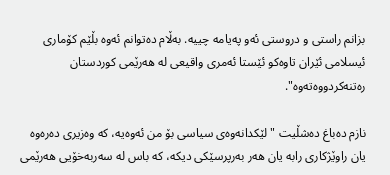بزانم راستی و دروستی ئەو پەیامە چییە. بەڵام دەتوانم ئەوە بڵێم کۆماری ئیسلامی ئێران تاوەکو ئێستا ئەمری واقیعی لە هەرێمی کوردستان رەتنەکردووەتەوە".

نازم دەباغ دەشڵیت "لێکدانەوەی سیاسی بۆ من ئەوەیە، کە وەزیری دەرەوە یان راوێژکاری رابە یان هەر بەرپرسێکی دیکە، کە باس لە سەربەخۆیی هەرێمی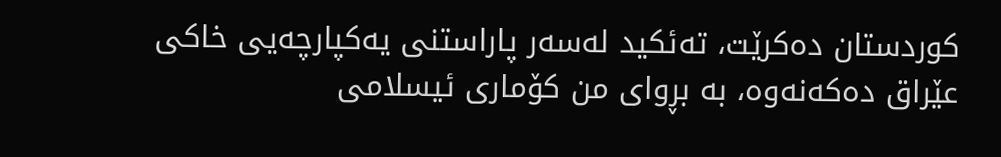کوردستان دەکرێت، تەئکید لەسەر پاراستنی یەکپارچەیی خاکی عێراق دەکەنەوە، بە بڕوای من کۆماری ئیسلامی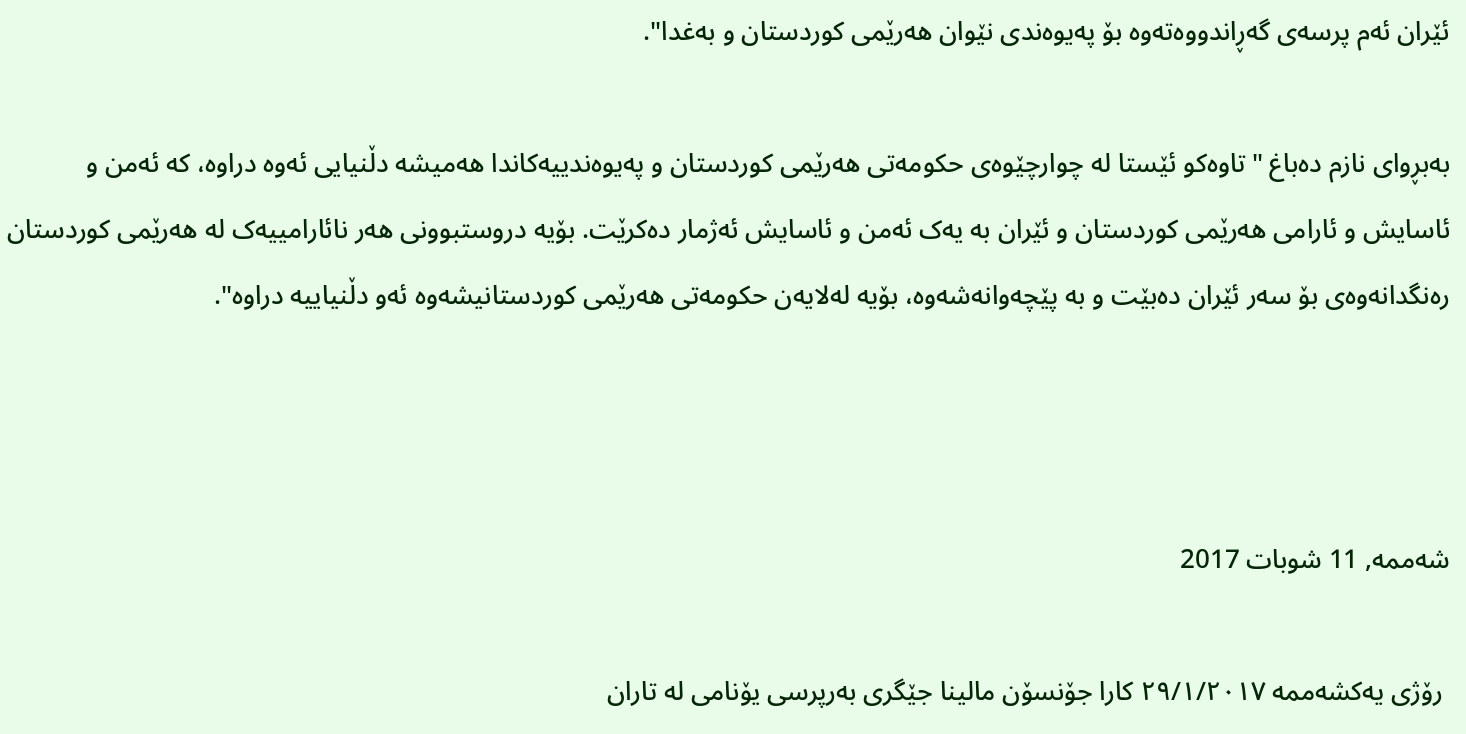ئێران ئەم پرسەی گەڕاندووەتەوە بۆ پەیوەندی نێوان هەرێمی کوردستان و بەغدا".

بەبڕوای نازم دەباغ "تاوەکو ئێستا لە چوارچێوەی حکومەتی هەرێمی کوردستان و پەیوەندییەکاندا هەمیشە دڵنیایی ئەوە دراوە، کە ئەمن و ئاسایش و ئارامی هەرێمی کوردستان و ئێران بە یەک ئەمن و ئاسایش ئەژمار دەکرێت. بۆیە دروستبوونی هەر نائارامییەک لە هەرێمی کوردستان رەنگدانەوەی بۆ سەر ئێران دەبێت و بە پێچەوانەشەوە، بۆیە لەلایەن حکومەتی هەرێمی کوردستانیشەوە ئەو دڵنیاییە دراوە".



شەممە, 11 شوبات 2017

 رۆژی یەکشەممە ٢٩/١/٢٠١٧ کارا جۆنسۆن مالینا جێگری بەرپرسی یۆنامی لە تاران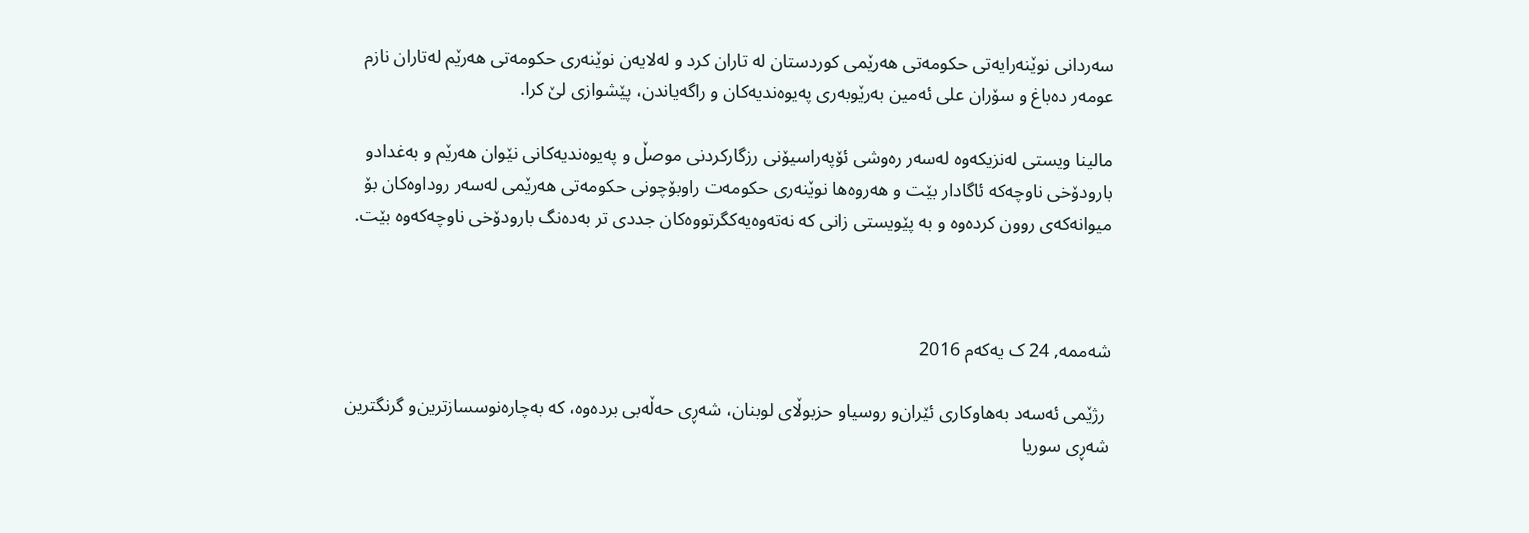سەردانی نوێنەرایەتی حکومەتی هەرێمی کوردستان لە تاران کرد و لەلایەن نوێنەری حکومەتی هەرێم لەتاران نازم عومەر دەباغ و سۆران علی ئەمین بەرێوبەری پەیوەندیەکان و راگەیاندن، پێشوازی لێ کرا.

مالینا ویستی لەنزیکەوە لەسەر رەوشی ئۆپەراسیۆنی رزگارکردنی موصڵ و پەیوەندیەکانی نێوان هەرێم و بەغدادو بارودۆخی ناوچەکە ئاگادار بێت و هەروەها نوێنەری حکومەت راوبۆچونی حکومەتی هەرێمی لەسەر روداوەکان بۆ میوانەکەی روون کردەوە و بە پێویستی زانی کە نەتەوەیەکگرتووەکان جددی تر بەدەنگ بارودۆخی ناوچەکەوە بێت.



شەممە, 24 ک یەکەم 2016

 رژێمی ئەسەد بەهاوكاری ئێران‌و روسیا‌و حزبوڵای لوبنان، شەڕی حەڵەبی بردەوە، كە بەچارەنوسسازترین‌و گرنگترین شەڕی سوریا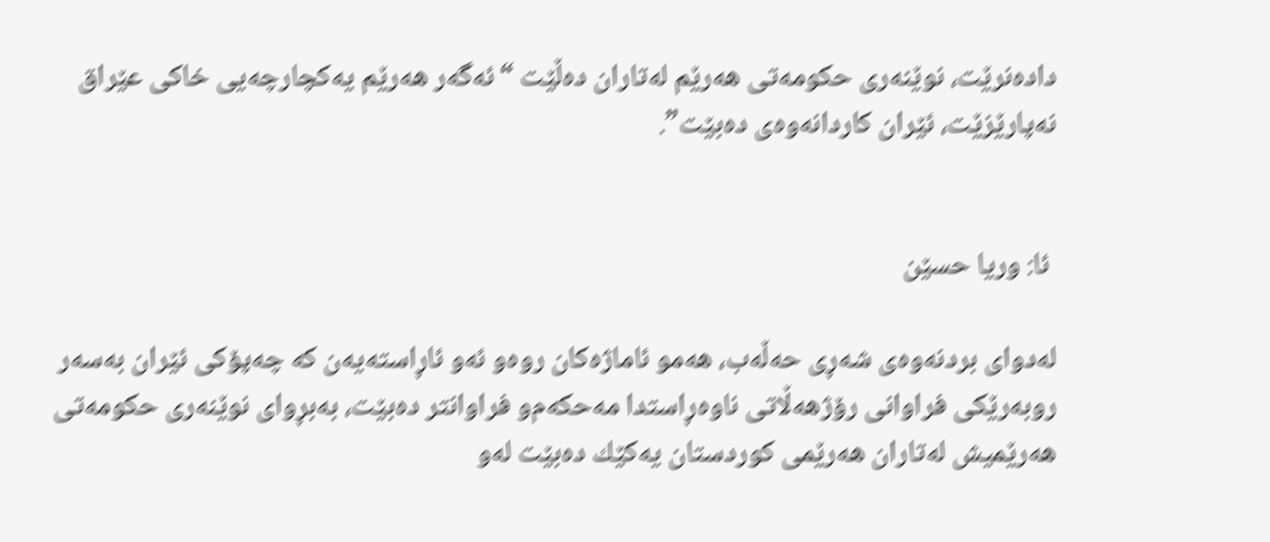دادەنرێت، نوێنه‌ری حكومه‌تی هه‌رێم له‌تاران دەڵێت “ئه‌گه‌ر هه‌رێم یه‌كچارچه‌یی خاكی عێراق نه‌پارێزێت، ئێران كاردانه‌وه‌ی ده‌بێت”.


 ئا: وریا حسێن

له‌دوای بردنه‌وه‌ی شه‌ڕی حه‌ڵه‌ب، هەمو ئاماژەكان روەو ئەو ئاڕاستەیەن كە چه‌پۆكی ئێران بەسەر روبەرێكی فراوانی رۆژهەڵاتی ناوەڕاستدا مەحكەم‌و فراوانتر دەبێت، به‌بڕوای نوێنه‌ری حكومه‌تی هه‌رێمیش له‌تاران هه‌رێمی كوردستان یەكێك دەبێت لەو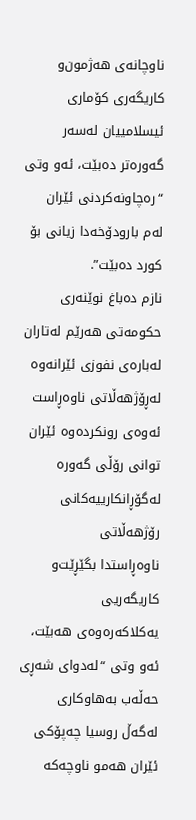ناوچانەی هەژمون‌و كاریگەری كۆماری ئیسلامییان لەسەر گەورەتر دەبێت‌، ئەو وتی “ره‌چاونه‌كردنی ئێران لەم بارودۆخەدا زیانی بۆ كورد ده‌بێت”.
نازم ده‌باغ نوێنه‌ری حكومه‌تی هه‌رێم له‌تاران له‌باره‌ی نفوزی ئێرانه‌وه‌ له‌ڕۆژهه‌ڵاتی ناوه‌ڕاست ئه‌وه‌ی رونكرده‌وه‌ ئێران توانی رۆڵی گەورە له‌گۆڕانكارییه‌كانی رۆژهه‌ڵاتی ناوەڕاستدا ‌بگێڕێت‌و كاریگه‌ریی یەكلاكەرەوەی هە‌بێت، ئه‌و وتی “له‌دوای شه‌ڕی حه‌ڵه‌ب به‌هاوكاری له‌گه‌ڵ روسیا چه‌پۆكی ئێران هه‌مو ناوچه‌كه‌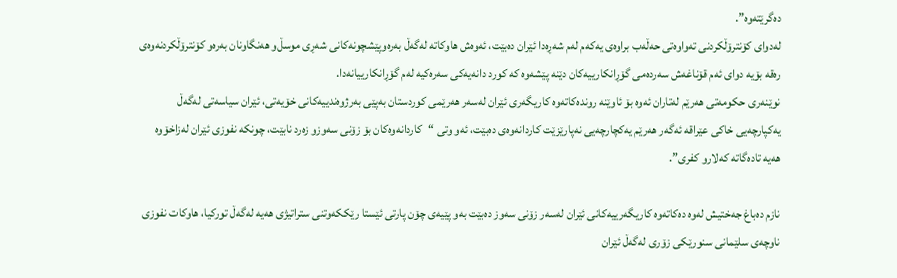ده‌گرێته‌وه‌”.
له‌دوای كۆنترۆڵكردنی ته‌واوه‌تی حه‌ڵه‌ب براوه‌ی یه‌كه‌م له‌م شه‌ڕه‌دا ئێران ده‌بێت، ئه‌وه‌ش هاوكاته‌ له‌گه‌ڵ به‌ره‌و‌پێشچونه‌كانی شه‌ڕی موسڵ‌و هه‌نگاونان به‌ره‌و‌ كۆنترۆڵكردنه‌وه‌ی ره‌قه‌ بۆیه‌ دوای ئه‌م قۆناغه‌ش سه‌رده‌می گۆڕانكارییه‌كان دێنه‌ پێشه‌وه‌ كه‌ كورد دانه‌یه‌كی سه‌ره‌كیه‌ له‌م گۆڕانكارییانه‌دا.
نوێنه‌ری حكومه‌تی هه‌رێم له‌تاران ئه‌وه‌ بۆ ئاوێنه‌ رونده‌كاته‌وه‌ كاریگه‌ری ئێران له‌سه‌ر هه‌رێمی كوردستان به‌پێی به‌رژوه‌ندییه‌كانی خۆیه‌تی، ئێران سیاسه‌تی له‌گه‌ڵ یه‌كپارچه‌یی خاكی عێراقه‌ ئه‌گه‌ر هه‌رێم یه‌كچارچه‌یی نه‌پارێزێت كاردانه‌وه‌ی ده‌بێت، ئەو وتی “كاردانه‌وه‌كان بۆ زۆنی سه‌وزو زه‌رد نابێت، چونكه‌ نفوزی ئێران له‌زاخۆوه‌ هه‌یه‌ ‌تاده‌گاته‌ كه‌لارو كفری”.

نازم ده‌باغ جه‌ختیش له‌وه ‌ده‌كاته‌وه‌ كاریگه‌رییه‌كانی ئێران له‌سه‌ر زۆنی سه‌وز ده‌بێت به‌و پێیه‌ی چۆن پارتی ئێستا رێكکه‌وتنی ستراتیژی هه‌یه‌ له‌گه‌ڵ توركیا، هاوكات نفوزی ناوچه‌ی سلێمانی سنورێكی زۆری له‌گه‌ڵ ئێران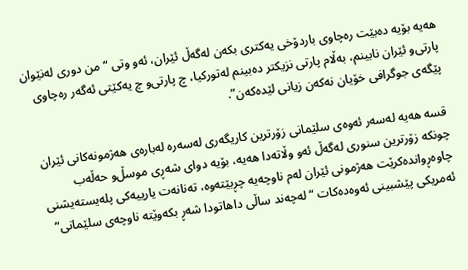هه‌یه‌ بۆیه‌ ده‌بێت ره‌چاوی باردۆخی یه‌كتری بكه‌ن له‌گه‌ڵ ئێران، ئەو وتی “من دوری له‌نێوان پارتی‌و ئێران نابینم، به‌ڵام پارتی نزیكتر ده‌بینم له‌توركیا، چ پارتی‌و چ یه‌كێتی ئه‌گه‌ر ره‌چاوی پێگه‌ی جوگرافی خۆیان نه‌كه‌ن زیانی لێده‌كه‌ن”.

قسه‌ هه‌یه‌ له‌سه‌ر ئه‌وه‌ی سلێمانی زۆرترین كاریگه‌ری له‌سه‌ره‌ له‌باره‌ی هه‌ژمونه‌كانی ئێران چونكه‌ زۆرترین سنوری له‌گه‌ڵ ئه‌و وڵاته‌‌دا هه‌یه‌، بۆیه‌ دوای شه‌ڕی موسڵ‌و حه‌ڵه‌ب چاوه‌ڕوانده‌كرێت هه‌ژمونی ئێران له‌م ناوچه‌یه‌ چڕبێته‌وه‌، ته‌نانه‌ت یارییه‌كی پله‌یسته‌یشنی ئه‌مریكی پێشبینی ئه‌وه‌ده‌كات “له‌چه‌ند ساڵی داهاتودا شه‌ڕ بكه‌وێته‌ ناوچه‌ی سلێمانی”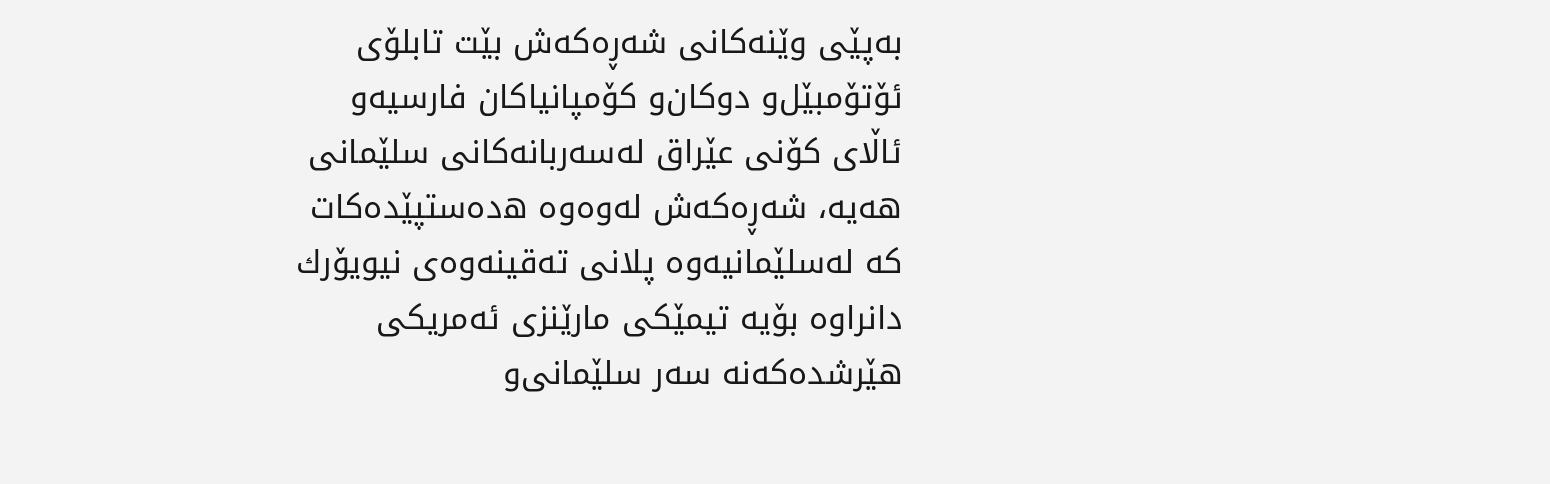به‌پێی وێنه‌كانی شه‌ڕه‌كه‌ش بێت تابلۆی ئۆتۆمبێل‌و دوكان‌و كۆمپانیاكان فارسیه‌و ئاڵای كۆنی عێراق له‌سه‌ربانه‌كانی سلێمانی هه‌یه‌، شه‌ڕه‌كه‌ش له‌وەوە ه‌ده‌ستپێده‌كات كە له‌سلێمانیه‌وه‌ پلانی ته‌قینه‌وه‌ی نیویۆرك دانراوه‌ بۆیه‌ تیمێكی مارێنزی ئه‌مریكی هێرشده‌كه‌نه‌ سه‌ر سلێمانی‌و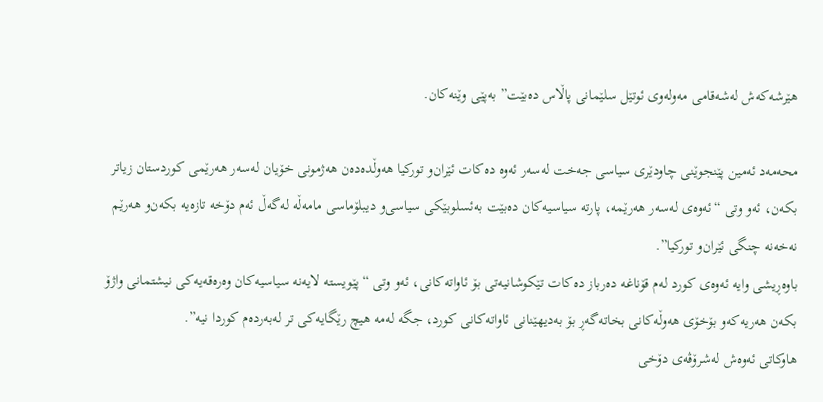هێرشه‌كه‌ش له‌شه‌قامی مه‌وله‌وی ئوتێل سلێمانی پاڵاس ده‌بێت” به‌پێی وێنه‌كان.

محەمه‌د ئه‌مین پێنجوێنی چاودێری سیاسی جه‌خت له‌سه‌ر ئه‌وه ‌ده‌كات ئێران‌و توركیا هه‌وڵدەده‌ن هه‌ژمونی خۆیان له‌سه‌ر هه‌رێمی كوردستان زیاتر بكه‌ن، ئەو وتی “ئه‌وه‌ی‌ له‌سه‌ر هه‌رێمه،‌ پارته‌ سیاسیه‌كان ده‌بێت به‌ئسلوبێكی سیاسی‌و دیبلۆماسی مامه‌ڵه‌ له‌گه‌ڵ ئه‌م دۆخه‌ تازه‌یه‌ بكه‌ن‌و هه‌رێم نه‌خه‌نه‌ چنگی ئێران‌و توركیا”.
باوه‌ڕیشی وایه‌ ئه‌وه‌ی كورد له‌م قۆناغه‌ ده‌رباز ده‌كات تێكوشانیه‌تی بۆ ئاواته‌كانی، ئەو وتی “پێویسته‌ لایه‌نه‌ سیاسیه‌كان وه‌رەقه‌یه‌كی نیشتمانی واژۆ بكه‌ن هه‌ریه‌كه‌و بۆخۆی هه‌وڵه‌كانی بخاته‌گه‌ڕ بۆ به‌دیهێنانی ئاواته‌كانی كورد، جگه‌ له‌مه‌ هیچ رێگایه‌كی تر له‌به‌رده‌م كوردا نیه‌”.
هاوكاتی ئه‌وه‌ش له‌شرۆڤه‌ی دۆخی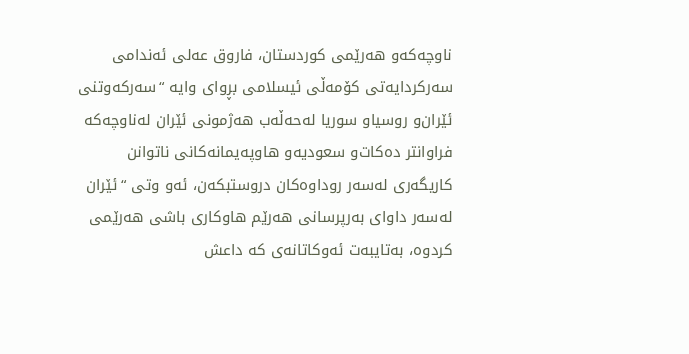ناوچه‌كه‌و هه‌رێمی كوردستان، فاروق عه‌لی ئه‌ندامی سه‌ركردایه‌تی كۆمه‌ڵی ئیسلامی بڕوای وایه‌ “سه‌ركه‌وتنی ئێران‌و روسیاو سوریا له‌حه‌ڵه‌ب هه‌ژمونی ئێران له‌ناوچه‌که‌ فراوانتر ده‌كات‌و سعودیه‌و هاوپه‌یمانه‌کانی ناتوانن کاریگه‌ری له‌سه‌ر روداوه‌کان دروستبکه‌ن، ئەو وتی “ئێران له‌سه‌ر داوای به‌رپرسانی هه‌رێم هاوکاری باشی هه‌رێمی كردوه‌، به‌تایبه‌ت ئه‌وکاتانه‌ی که ‌داعش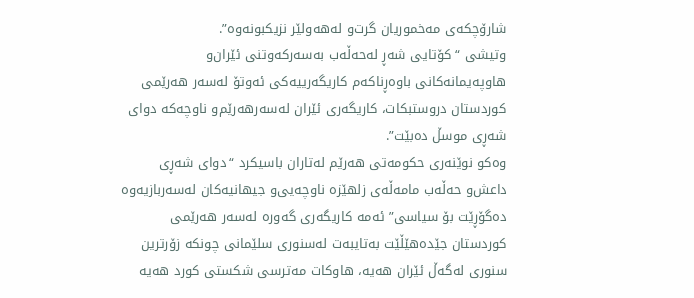شارۆچکه‌ی مه‌خموریان گرت‌و له‌هه‌ولێر نزیکبونه‌وه”.
وتیشی “کۆتایی شه‌ڕ له‌حه‌ڵه‌ب به‌سه‌رکه‌وتنی ئێران‌و هاوپه‌یمانه‌کانی باوه‌ڕناکه‌م کاریگه‌رییه‌کی ئه‌وتۆ له‌سه‌ر هه‌رێمی کوردستان دروستبکات، کاریگه‌ری ئێران له‌سه‌رهه‌رێم‌و ناوچه‌که ‌دوای شه‌ڕی موسڵ ده‌بێت”.
وه‌كو نوێنه‌ری حكومه‌تی هه‌رێم له‌تاران باسیكرد “دوای شه‌ڕی داعش‌و حه‌ڵه‌ب مامه‌ڵه‌ی زلهێزه‌ ناوچه‌یی‌و جیهانیه‌كان له‌سه‌ربازیه‌وه‌ ده‌گۆڕێت بۆ سیاسی”ئه‌مه‌ كاریگه‌ری گه‌وره‌ له‌سه‌ر هه‌رێمی كوردستان جێده‌هێڵێت به‌تایبه‌ت له‌سنوری سلێمانی چونكه‌ زۆرترین سنوری له‌گه‌ڵ ئێران هه‌یه‌، هاوكات مه‌ترسی شكستی كورد هه‌یه‌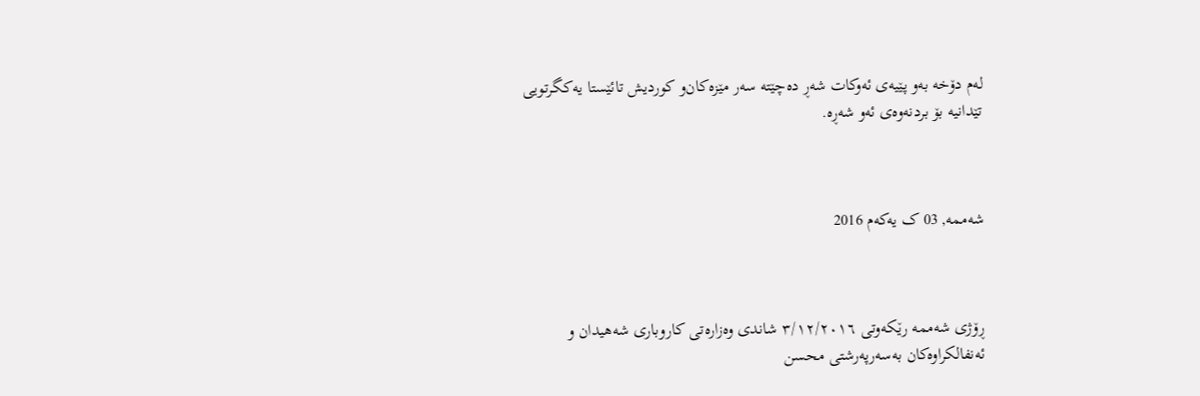له‌م دۆخه‌ به‌و پێیه‌ی ئه‌وكات شه‌ڕ ده‌چێته‌ سه‌ر مێزه‌كان‌و كوردیش تائێستا یه‌كگرتویی تێدانیه بۆ بردنه‌وه‌ی ئه‌و شه‌ڕه‌.



شەممە, 03 ک یەکەم 2016



ڕۆژی شەممە رێکەوتی ٣/١٢/٢٠١٦ شاندی وەزارەتی کاروباری شەهیدان و ئەنفالکراوەکان بەسەرپەرشتی محسن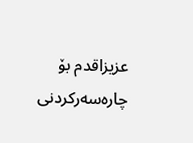عزیزاقدم بۆ چارەسەرکردنی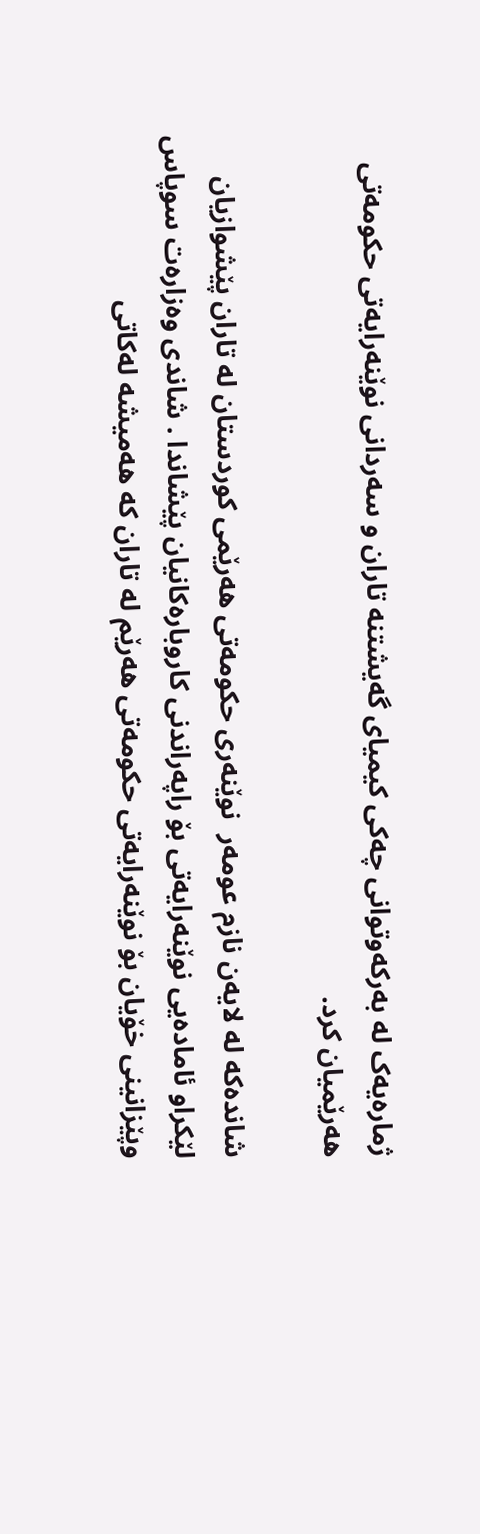ژمارەیەک لە بەرکەوتوانی چەکی کیمیای گەیشتنە تاران و سەردانی نوێنەرایەتی حکومەتی هەرێمیان کرد.

شاندەکە لە لایەن نازم عومەر  نوێنەری حکومەتی هەرێمی کوردستان لە تاران پێشوازیان لێکراو ئامادەیی نوێنەرایەتی بۆ راپەراندنی کاروبارەکانیان پێشاندا . شاندی وەزارەت سوپاس وپێزانینی خۆیان بۆ نوێنەرایەتی حکومەتی هەرێم لە تاران کە هەمیشە لەکاتی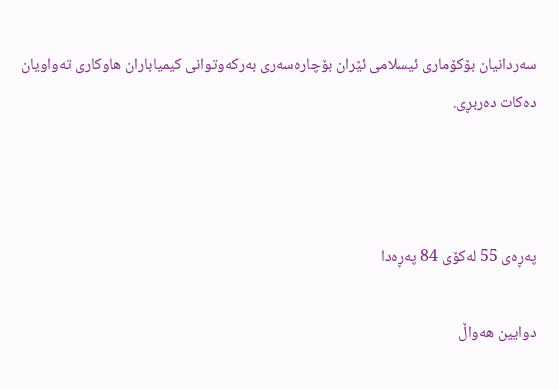سەردانیان بۆکۆماری ئیسلامی ئێران بۆچارەسەری بەرکەوتوانی کیمیاباران هاوکاری تەواویان دەکات دەربڕی.



پەڕەى 55 لەکۆى 84 پەڕەدا

دوایین هەواڵ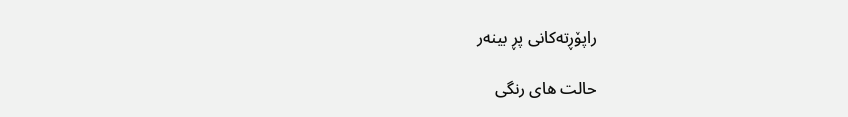راپۆڕتەکانی پڕ بینەر

حالت های رنگی